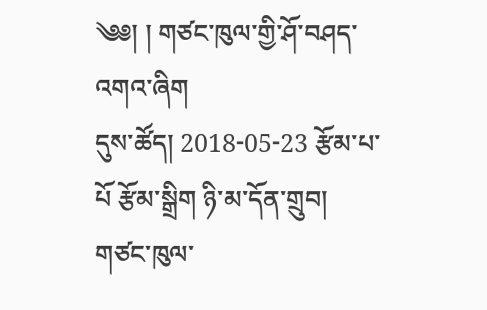༄༅། ། གཙང་ཁུལ་གྱི་ཤོ་བཤད་འགའ་ཞིག
དུས་ཚོད། 2018-05-23 རྩོམ་པ་པོ རྩོམ་སྒྲིག ཉི་མ་དོན་གྲུབ།
གཙང་ཁུལ་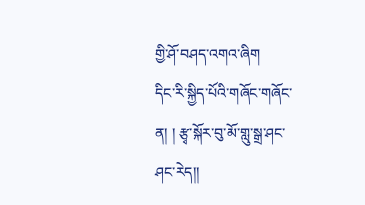གྱི་ཤོ་བཤད་འགའ་ཞིག
དིང་རི་སྐྱིད་པོའི་གཞོང་གཞོང་ན། ། རྩྭ་སྐོར་བུ་མོ་གླུ་སྒྲ་ཤང་ཤང་རེད།།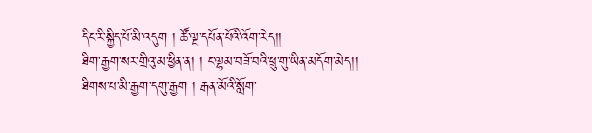དིང་རི་སྐྱིད་པོ་མི་འདུག ། ཚོ་ལྔ་དཔོན་པོའི་འོག་རེད།།
ཐིག་རྒྱག་སར་གྲིའུ་མ་ཕྱིན་ན། ། ང་ལྷམ་བཟོ་བའི་ཕྲུ་གུ་ཡིན་མདོག་མེད།།
ཐིགས་པ་མི་རྒྱག་དགུ་རྒྱག ། རྒན་མོའི་སློག་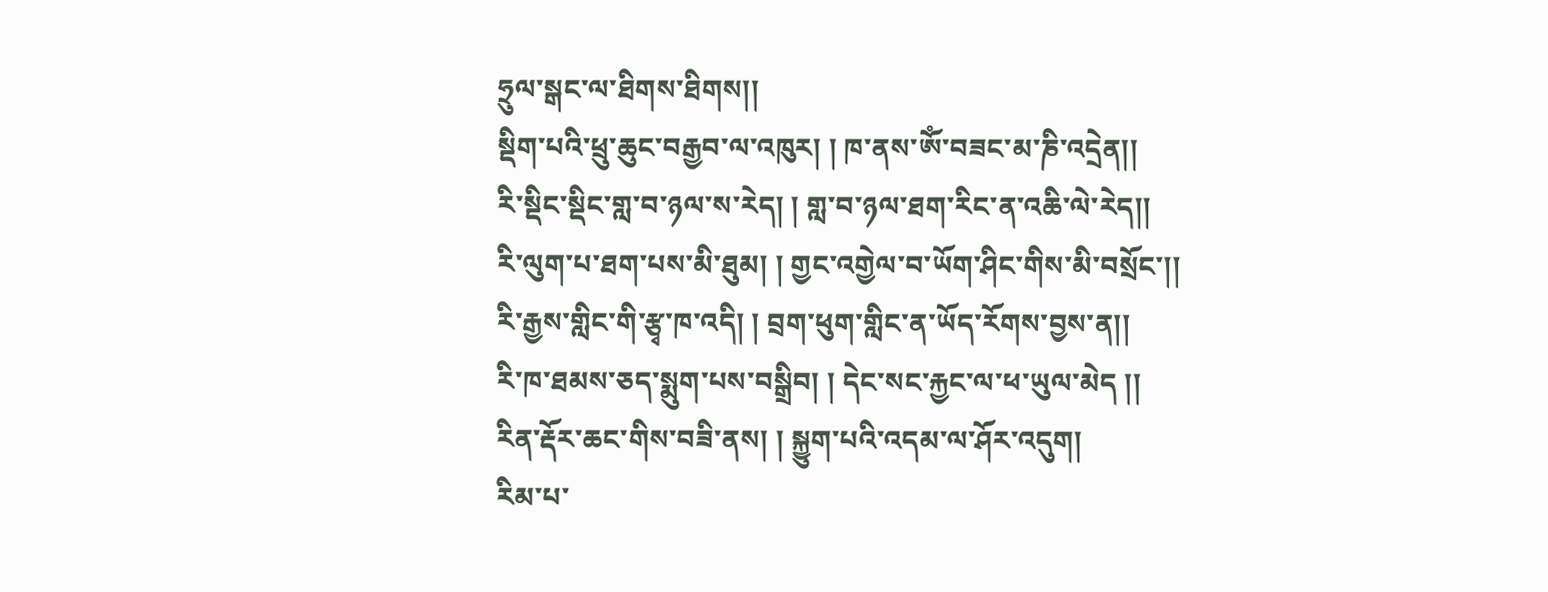ཧྲུལ་སྒང་ལ་ཐིགས་ཐིགས།།
སྡིག་པའི་ཕྲུ་ཆུང་བརྒྱབ་ལ་འཁུར། ། ཁ་ནས་ཨོཾ་བཟང་མ་ཎི་འདྲེན།།
རི་སྡིང་སྡིང་གླ་བ་ཉལ་ས་རེད། ། གླ་བ་ཉལ་ཐག་རིང་ན་འཆི་ལེ་རེད།།
རི་ལུག་པ་ཐག་པས་མི་ཐུམ། ། གྱང་འགྱེལ་བ་ཡོག་ཤིང་གིས་མི་བསྲོང་།།
རི་རྒྱས་གླིང་གི་རྩྭ་ཁ་འདི། ། བྲག་ཕུག་གླིང་ན་ཡོད་རོགས་བྱས་ན།།
རི་ཁ་ཐམས་ཅད་སྨུག་པས་བསྒྲིབ། ། དེང་སང་རྐྱང་ལ་ཕ་ཡུལ་མེད །།
རིན་རྡོར་ཆང་གིས་བཟི་ནས། ། སྐྱུག་པའི་འདམ་ལ་ཤོར་འདུག།
རིམ་པ་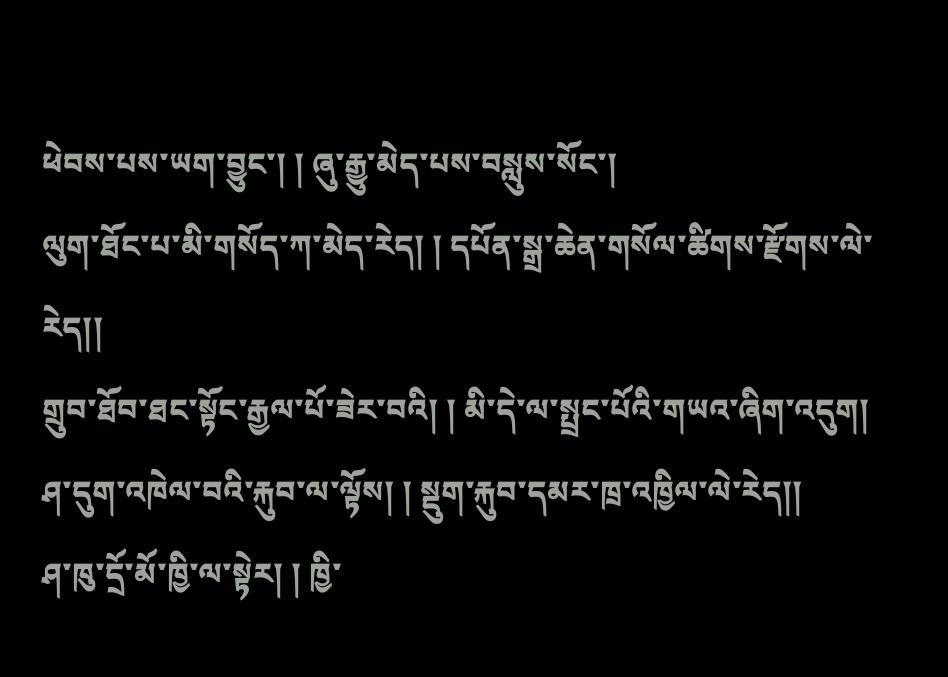ཕེབས་པས་ཡག་བྱུང་། ། ཞུ་རྒྱུ་མེད་པས་བསླུས་སོང་།
ལུག་ཐོང་པ་མི་གསོད་ཀ་མེད་རེད། ། དཔོན་སྒྲ་ཆེན་གསོལ་ཚིགས་རྫོགས་ལེ་རེད།།
གྲུབ་ཐོབ་ཐང་སྟོང་རྒྱལ་པོ་ཟེར་བའི། ། མི་དེ་ལ་སྤྲང་པོའི་གཡའ་ཞིག་འདུག།
ཤ་དུག་འཁེལ་བའི་རྐུབ་ལ་ལྟོས། ། སྡུག་རྐུབ་དམར་ཁྲ་འཁྱིལ་ལེ་རེད།།
ཤ་ཁུ་དྲོ་མོ་ཁྱི་ལ་སྟེར། ། ཁྱི་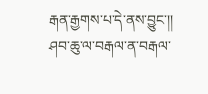རྒན་རྒྱགས་པ་དེ་ནས་བྱུང་།།
ཤབ་ཆུ་ལ་བརྒལ་ན་བརྒལ་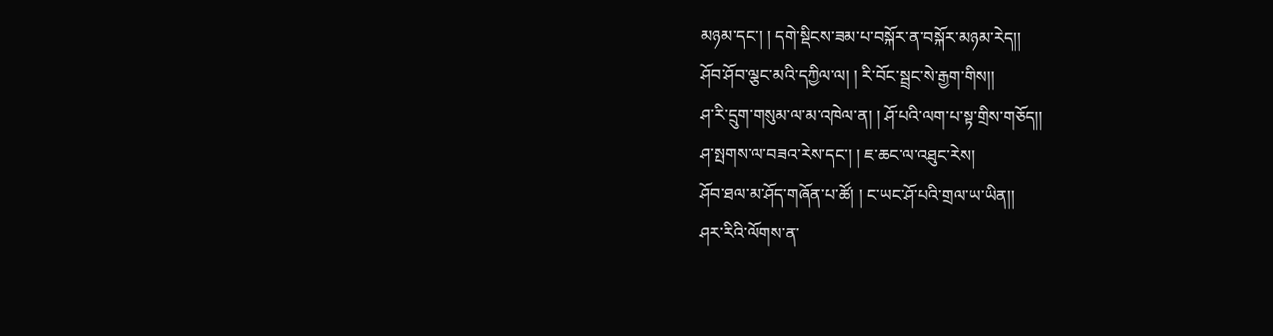མཉམ་དང་། ། དགེ་སྡིངས་ཟམ་པ་བསྐོར་ན་བསྐོར་མཉམ་རེད།།
ཤོབ་ཤོབ་ལྕང་མའི་དཀྱིལ་ལ། ། རི་བོང་སྦྲང་སེ་རྒྱག་གིས།།
ཤ་རི་དྲུག་གསུམ་ལ་མ་འཁེལ་ན། ། ཤོ་པའི་ལག་པ་སྟ་གྲིས་གཅོད།།
ཤ་སྤགས་ལ་བཟའ་རེས་དང་། ། ཇ་ཆང་ལ་འཐུང་རེས།
ཤོབ་ཐལ་མ་ཤོད་གཞོན་པ་ཚོ། ། ང་ཡང་ཤོ་པའི་གྲལ་ཡ་ཡིན།།
ཤར་རིའི་ལོགས་ན་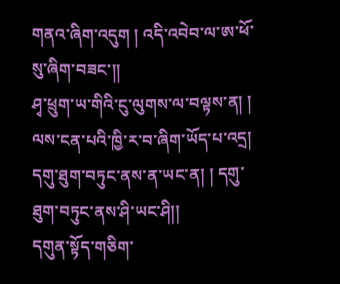གནའ་ཞིག་འདུག ། འདི་འབེབ་ལ་ཨ་ཕོ་སུ་ཞིག་བཟང་།།
ཤྭ་ཕྲུག་ཡ་གིའི་ངུ་ལུགས་ལ་བལྟས་ན། ། ལས་ངན་པའི་ཁྱི་ར་བ་ཞིག་ཡོད་པ་འདྲ།
དགུ་ཐུག་བཏུང་ནས་ན་ཡང་ན། ། དགུ་ཐུག་བཏུང་ནས་ཤི་ཡང་ཤི།།
དགུན་སྟོད་གཅིག་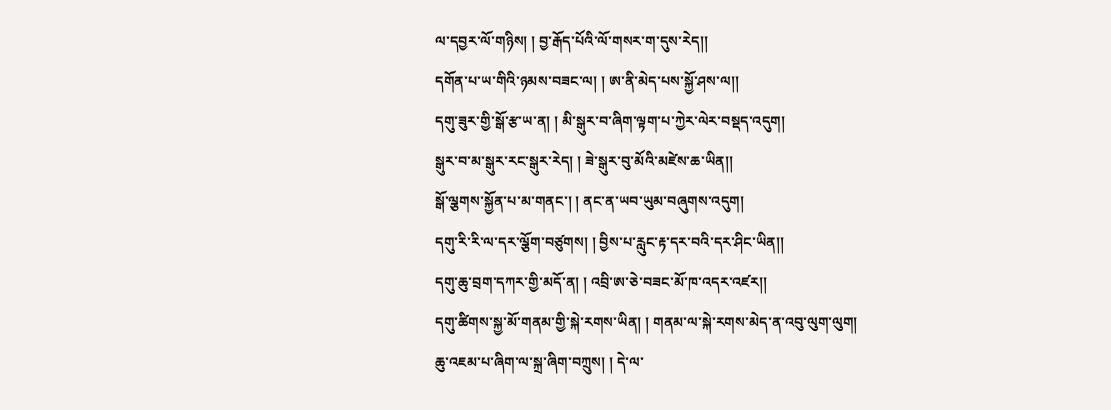ལ་དབྱར་ལོ་གཉིས། ། བྱ་རྒོད་པོའི་ལོ་གསར་ག་དུས་རེད།།
དགོན་པ་ཡ་གིའི་ཉམས་བཟང་ལ། ། ཨ་ནི་མེད་པས་སྐྱོ་ཤས་ལ།།
དགུ་ཟུར་གྱི་སྒོ་རྩ་ཡ་ན། ། མི་སྒུར་བ་ཞིག་ལྟག་པ་ཀྱེར་ལེར་བསྡད་འདུག།
སྒུར་བ་མ་སྒུར་རང་སྒུར་རེད། ། ཟེ་སྒུར་བུ་མོའི་མཛེས་ཆ་ཡིན།།
སྒོ་ལྕགས་སྐྱོན་པ་མ་གནང་། ། ནང་ན་ཡབ་ཡུམ་བཞུགས་འདུག།
དགུ་རི་རི་ལ་དར་ལྕོག་བཙུགས། ། བྱིས་པ་རླུང་རྟ་དར་བའི་དར་ཤིང་ཡིན།།
དགུ་ཆུ་བྲག་དཀར་གྱི་མདོ་ན། ། འབྲི་ཨ་ཅེ་བཟང་མོ་ཁ་འདར་འཛར།།
དགུ་ཚིགས་སྐྱ་མོ་གནམ་གྱི་སྐེ་རགས་ཡིན། ། གནམ་ལ་སྐེ་རགས་མེད་ན་འབུ་ལུག་ལུག།
ཆུ་འཇམ་པ་ཞིག་ལ་སྐྲ་ཞིག་བཀྲུས། ། དེ་ལ་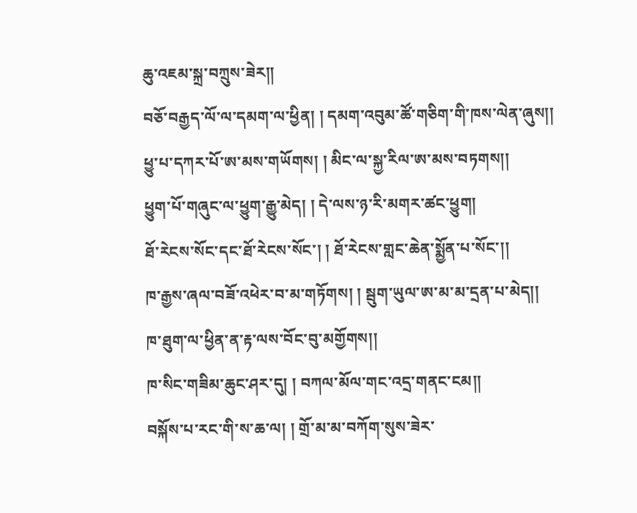ཆུ་འཇམ་སྐྲ་བཀྲུས་ཟེར།།
བཅོ་བརྒྱད་ལོ་ལ་དམག་ལ་ཕྱིན། ། དམག་འབུམ་ཚོ་གཅིག་གི་ཁས་ལེན་ཞུས།།
ཕྱུ་པ་དཀར་པོ་ཨ་མས་གཡོགས། ། མིང་ལ་སྐྱ་རིལ་ཨ་མས་བཏགས།།
ཕྱུག་པོ་གཞུང་ལ་ཕྱུག་རྒྱུ་མེད། ། དེ་ལས་ཉ་རི་མགར་ཚང་ཕྱུག།
ཐོ་རེངས་སོང་དང་ཐོ་རེངས་སོང་། ། ཐོ་རེངས་གླང་ཆེན་སྨྱོན་པ་སོང་།།
ཁ་རྒྱས་ཞལ་བཟོ་འཕེར་བ་མ་གཏོགས། ། སྦུག་ཡུལ་ཨ་མ་མ་དྲན་པ་མེད།།
ཁ་ཐུག་ལ་ཕྱིན་ན་རྟ་ལས་བོང་བུ་མགྱོགས།།
ཁ་སིང་གཟིམ་ཆུང་ཤར་དུ། ། བཀལ་མོལ་གང་འདྲ་གནང་ངམ།།
བསྐོས་པ་རང་གི་ས་ཆ་ལ། ། གྲོ་མ་མ་བཀོག་སུས་ཟེར་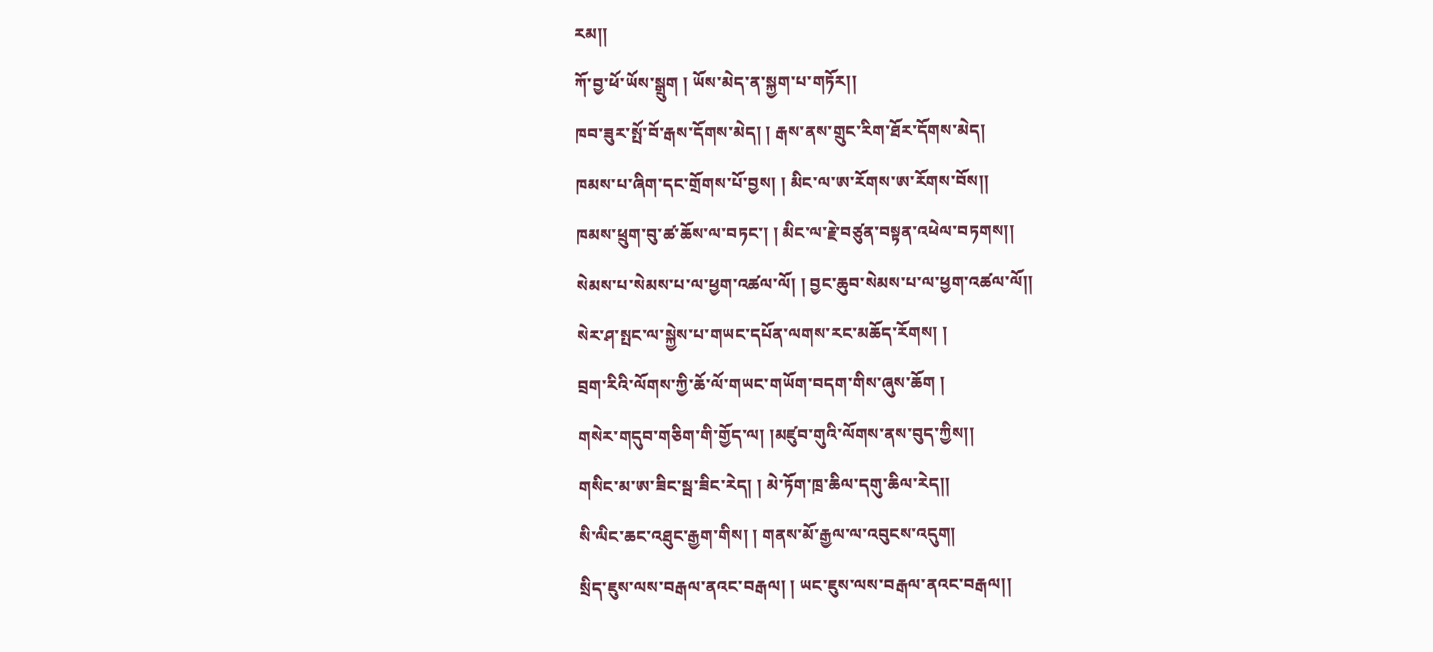རམ།།
ཀོ་བྱ་ཕོ་ཡོས་སྒྲུག ། ཡོས་མེད་ན་སྐྱག་པ་གཏོར།།
ཁབ་ཟུར་སྤོ་བོ་རྒས་དོགས་མེད། ། རྒས་ནས་གྲུང་རིག་ཐོར་དོགས་མེད།
ཁམས་པ་ཞིག་དང་གྲོགས་པོ་བྱས། ། མིང་ལ་ཨ་རོགས་ཨ་རོགས་བོས།།
ཁམས་ཕྲུག་བུ་ཚ་ཆོས་ལ་བཏང་། ། མིང་ལ་རྗེ་བཙུན་བསྟན་འཕེལ་བཏགས།།
སེམས་པ་སེམས་པ་ལ་ཕྱག་འཚལ་ལོ། ། བྱང་ཆུབ་སེམས་པ་ལ་ཕྱག་འཚལ་ལོ།།
སེར་ཤ་སྤང་ལ་སྐྱེས་པ་གཡང་དཔོན་ལགས་རང་མཆོད་རོགས། །
བྲག་རིའི་ལོགས་ཀྱི་ཆོ་ལོ་གཡང་གཡོག་བདག་གིས་ཞུས་ཆོག །
གསེར་གདུབ་གཅིག་གི་གྱོད་ལ། །མཛུབ་གུའི་ལོགས་ནས་བུད་ཀྱིས།།
གསིང་མ་ཨ་ཟིང་སྦ་ཟིང་རེད། ། མེ་ཏོག་ཁྲ་ཆིལ་དགུ་ཆིལ་རེད།།
སི་ལིང་ཆང་འཐུང་རྒྱག་གིས། ། གནས་མོ་རྒྱལ་ལ་འབུངས་འདུག།
སྲིད་ཇུས་ལས་བརྒལ་ནའང་བརྒལ། ། ཡང་ཇུས་ལས་བརྒལ་ནའང་བརྒལ།།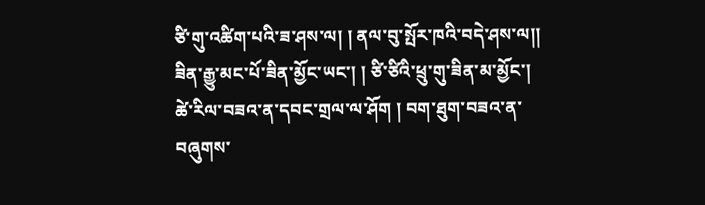ཙི་གུ་འཚིག་པའི་ཟ་ཤས་ལ། ། ནལ་བུ་སྤོར་ཁའི་བདེ་ཤས་ལ།།
ཟིན་རྒྱུ་མང་པོ་ཟིན་མྱོང་ཡང་། ། ཙི་ཙིའི་ཕྲུ་གུ་ཟིན་མ་མྱོང་།
ཚེ་རིལ་བཟའ་ན་དབང་གྲལ་ལ་ཤོག ། བག་ཐུག་བཟའ་ན་བཞུགས་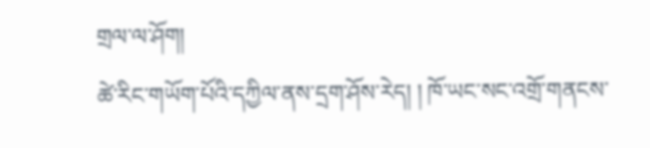གྲལ་ལ་ཤོག།
ཚེ་རིང་གཡོག་པོའི་དཀྱིལ་ནས་དྲག་ཤོས་རེད། ། ཁོ་ཡང་སང་འགྲོ་གནངས་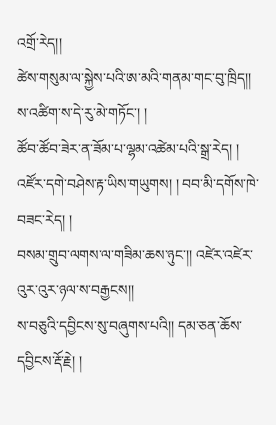འགྲོ་རེད།།
ཚེས་གསུམ་ལ་སྐྱེས་པའི་ཨ་མའི་གནམ་གང་བུ་ཁྲིད།།
ས་འཚིག་ས་དེ་རུ་མེ་གཏོང་། །
ཚོབ་ཚོབ་ཟེར་ན་ཟོམ་པ་ལྷམ་འཚེམ་པའི་སྒྲ་རེད། །
འཛོར་དགེ་བཤེས་རྟ་ཡིས་གཡུགས། ། བབ་མི་དགོས་ཁེ་བཟང་རེད། །
བསམ་གྲུབ་ལགས་ལ་གཟིམ་ཆས་ཉུང་།། འཛེར་འཛེར་འུར་འུར་ཉལ་ས་བརྒྱངས།།
ས་བཅུའི་དབྱིངས་སུ་བཞུགས་པའི།། དམ་ཅན་ཆོས་དབྱིངས་རྡོ་རྗེ། །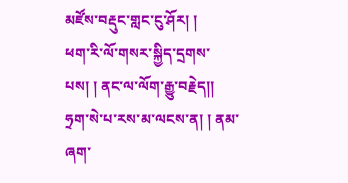མཛོས་བརྡུང་གླང་ངུ་ཤོར། །
ཕག་རི་ལོ་གསར་སྐྱིད་དྲགས་པས། ། ནང་ལ་ལོག་རྒྱུ་བརྗེད།།
ཧྲག་སེ་པ་རས་མ་ལངས་ན། ། ནམ་ཞག་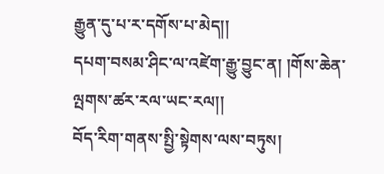རྒྱུན་དུ་པ་ར་དགོས་པ་མེད།།
དཔག་བསམ་ཤིང་ལ་འཛེག་རྒྱུ་བྱུང་ན། །གོས་ཆེན་ལྤགས་ཚར་རལ་ཡང་རལ།།
བོད་རིག་གནས་སྤྱི་སྟེགས་ལས་བཏུས།